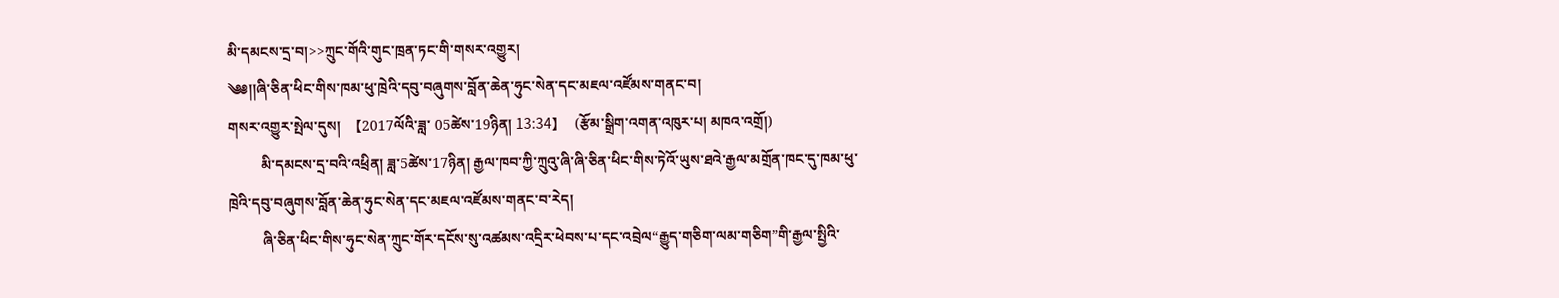མི་དམངས་དྲ་བ།>>ཀྲུང་གོའི་གུང་ཁྲན་ཏང་གི་གསར་འགྱུར།
༄༅།།ཞི་ཅིན་ཕིང་གིས་ཁམ་ཕུ་ཁྲེའི་དབུ་བཞུགས་བློན་ཆེན་ཧུང་སེན་དང་མཇལ་འཛོམས་གནང་བ།
གསར་འགྱུར་སྤེལ་དུས།  【2017ལོའི་ཟླ་ 05ཚེས་19ཉིན། 13:34】   (རྩོམ་སྒྲིག་འགན་འཁུར་པ། མཁའ་འགྲོ།)
         མི་དམངས་དྲ་བའི་འཕྲིན། ཟླ་5ཚེས་17ཉིན། རྒྱལ་ཁབ་ཀྱི་ཀྲུའུ་ཞི་ཞི་ཅིན་ཕིང་གིས་ཏེའོ་ཡུས་ཐའེ་རྒྱལ་མགྲོན་ཁང་དུ་ཁམ་ཕུ་ཁྲེའི་དབུ་བཞུགས་བློན་ཆེན་ཧུང་སེན་དང་མཇལ་འཛོམས་གནང་བ་རེད།
         ཞི་ཅིན་ཕིང་གིས་ཧུང་སེན་ཀྲུང་གོར་དངོས་སུ་འཚམས་འདྲིར་ཕེབས་པ་དང་འབྲེལ“རྒྱུད་གཅིག་ལམ་གཅིག”གི་རྒྱལ་སྤྱིའི་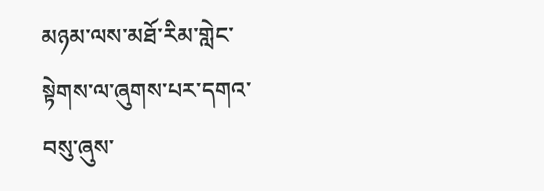མཉམ་ལས་མཐོ་རིམ་གླེང་སྟེགས་ལ་ཞུགས་པར་དགའ་བསུ་ཞུས་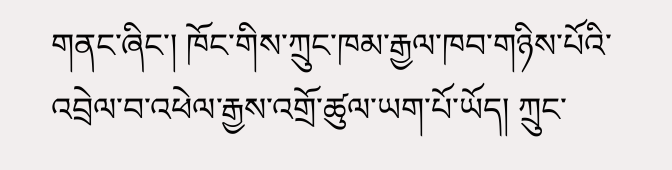གནང་ཞིང་། ཁོང་གིས་ཀྲུང་ཁམ་རྒྱལ་ཁབ་གཉིས་པོའི་འབྲེལ་བ་འཕེལ་རྒྱས་འགྲོ་ཚུལ་ཡག་པོ་ཡོད། ཀྲུང་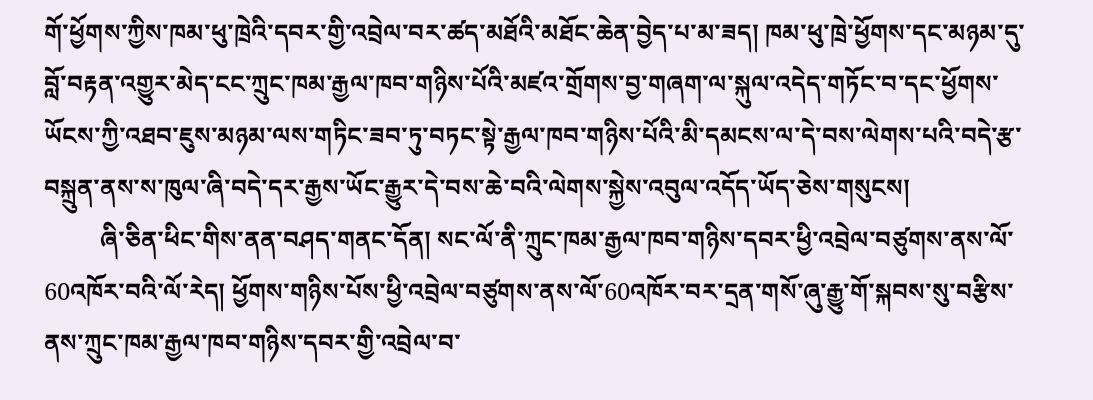གོ་ཕྱོགས་ཀྱིས་ཁམ་ཕུ་ཁྲེའི་དབར་གྱི་འབྲེལ་བར་ཚད་མཐོའི་མཐོང་ཆེན་བྱེད་པ་མ་ཟད། ཁམ་ཕུ་ཁྲེ་ཕྱོགས་དང་མཉམ་དུ་བློ་བརྟན་འགྱུར་མེད་ངང་ཀྲུང་ཁམ་རྒྱལ་ཁབ་གཉིས་པོའི་མཛའ་གྲོགས་བྱ་གཞག་ལ་སྐུལ་འདེད་གཏོང་བ་དང་ཕྱོགས་ཡོངས་ཀྱི་འཐབ་ཇུས་མཉམ་ལས་གཏིང་ཟབ་ཏུ་བཏང་སྟེ་རྒྱལ་ཁབ་གཉིས་པོའི་མི་དམངས་ལ་དེ་བས་ལེགས་པའི་བདེ་རྩ་བསྐྲུན་ནས་ས་ཁུལ་ཞི་བདེ་དར་རྒྱས་ཡོང་རྒྱུར་དེ་བས་ཆེ་བའི་ལེགས་སྐྱེས་འབུལ་འདོད་ཡོད་ཅེས་གསུངས།
         ཞི་ཅིན་ཕིང་གིས་ནན་བཤད་གནང་དོན། སང་ལོ་ནི་ཀྲུང་ཁམ་རྒྱལ་ཁབ་གཉིས་དབར་ཕྱི་འབྲེལ་བཙུགས་ནས་ལོ་60འཁོར་བའི་ལོ་རེད། ཕྱོགས་གཉིས་པོས་ཕྱི་འབྲེལ་བཙུགས་ནས་ལོ་60འཁོར་བར་དྲན་གསོ་ཞུ་རྒྱུ་གོ་སྐབས་སུ་བརྩིས་ནས་ཀྲུང་ཁམ་རྒྱལ་ཁབ་གཉིས་དབར་གྱི་འབྲེལ་བ་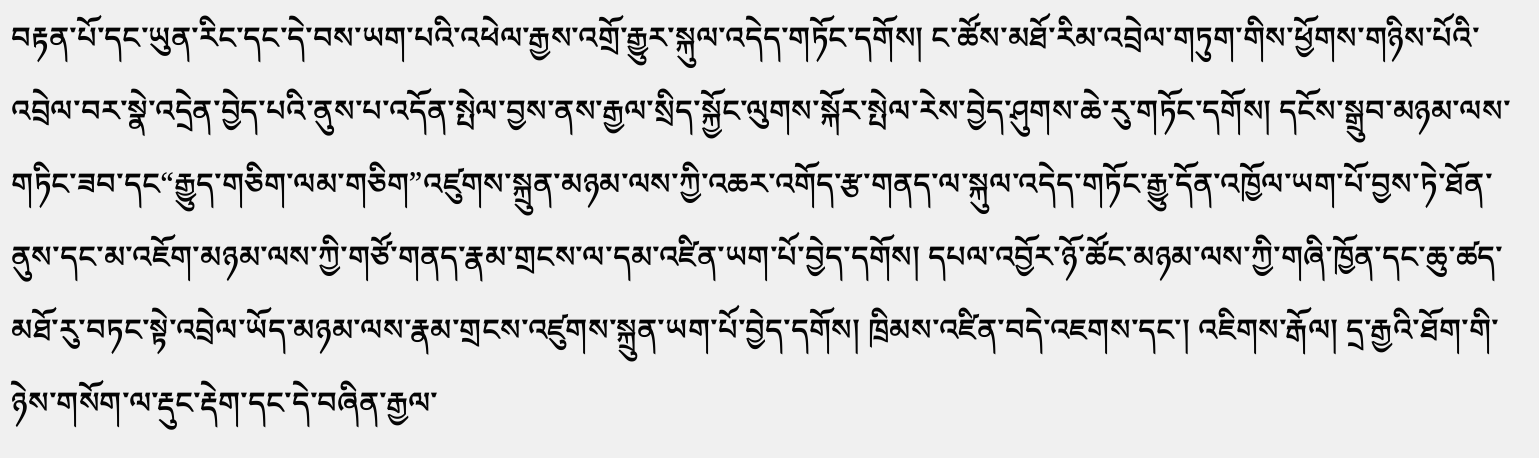བརྟན་པོ་དང་ཡུན་རིང་དང་དེ་བས་ཡག་པའི་འཕེལ་རྒྱས་འགྲོ་རྒྱུར་སྐུལ་འདེད་གཏོང་དགོས། ང་ཚོས་མཐོ་རིམ་འབྲེལ་གཏུག་གིས་ཕྱོགས་གཉིས་པོའི་འབྲེལ་བར་སྣེ་འདྲེན་བྱེད་པའི་ནུས་པ་འདོན་སྤེལ་བྱས་ནས་རྒྱལ་སྲིད་སྐྱོང་ལུགས་སྐོར་སྤེལ་རེས་བྱེད་ཤུགས་ཆེ་རུ་གཏོང་དགོས། དངོས་སྒྲུབ་མཉམ་ལས་གཏིང་ཟབ་དང“རྒྱུད་གཅིག་ལམ་གཅིག”འཛུགས་སྐྲུན་མཉམ་ལས་ཀྱི་འཆར་འགོད་རྩ་གནད་ལ་སྐུལ་འདེད་གཏོང་རྒྱུ་དོན་འཁྱོལ་ཡག་པོ་བྱས་ཏེ་ཐོན་ནུས་དང་མ་འཇོག་མཉམ་ལས་ཀྱི་གཙོ་གནད་རྣམ་གྲངས་ལ་དམ་འཛིན་ཡག་པོ་བྱེད་དགོས། དཔལ་འབྱོར་ཉོ་ཚོང་མཉམ་ལས་ཀྱི་གཞི་ཁྱོན་དང་ཆུ་ཚད་མཐོ་རུ་བཏང་སྟེ་འབྲེལ་ཡོད་མཉམ་ལས་རྣམ་གྲངས་འཛུགས་སྐྲུན་ཡག་པོ་བྱེད་དགོས། ཁྲིམས་འཛིན་བདེ་འཇགས་དང་། འཇིགས་རྒོལ། དྲ་རྒྱའི་ཐོག་གི་ཉེས་གསོག་ལ་རྡུང་རྡེག་དང་དེ་བཞིན་རྒྱལ་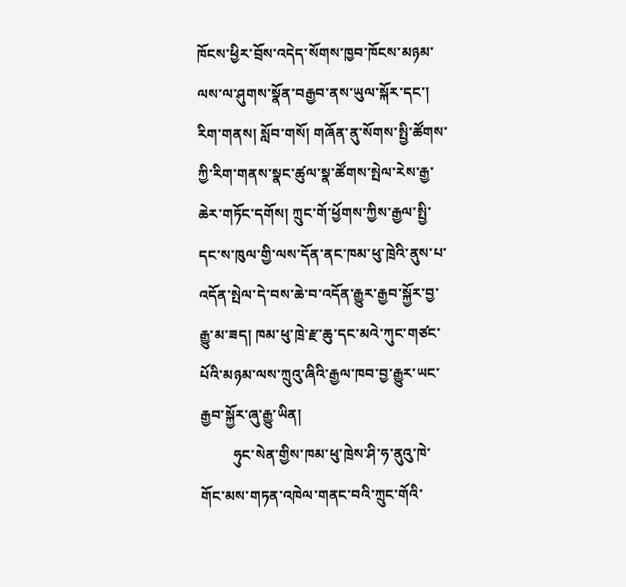ཁོངས་ཕྱིར་བྲོས་འདེད་སོགས་ཁྱབ་ཁོངས་མཉམ་ལས་ལ་ཤུགས་སྣོན་བརྒྱབ་ནས་ཡུལ་སྐོར་དང་། རིག་གནས། སློབ་གསོ། གཞོན་ནུ་སོགས་སྤྱི་ཚོགས་ཀྱི་རིག་གནས་སྣང་ཚུལ་སྣ་ཚོགས་སྤེལ་རེས་རྒྱ་ཆེར་གཏོང་དགོས། ཀྲུང་གོ་ཕྱོགས་ཀྱིས་རྒྱལ་སྤྱི་དང་ས་ཁུལ་གྱི་ལས་དོན་ནང་ཁམ་ཕུ་ཁྲེའི་ནུས་པ་འདོན་སྤེལ་དེ་བས་ཆེ་བ་འདོན་རྒྱུར་རྒྱབ་སྐྱོར་བྱ་རྒྱུ་མ་ཟད། ཁམ་ཕུ་ཁྲེ་རྫ་ཆུ་དང་མའེ་ཀུང་གཙང་པོའི་མཉམ་ལས་ཀྲུའུ་ཞིའི་རྒྱལ་ཁབ་བྱ་རྒྱུར་ཡང་རྒྱབ་སྐྱོར་ཞུ་རྒྱུ་ཡིན།
         ཧུང་སེན་གྱིས་ཁམ་ཕུ་ཁྲེས་ཤི་ཧ་ནུའུ་ཁེ་གོང་མས་གཏན་འཁེལ་གནང་བའི་ཀྲུང་གོའི་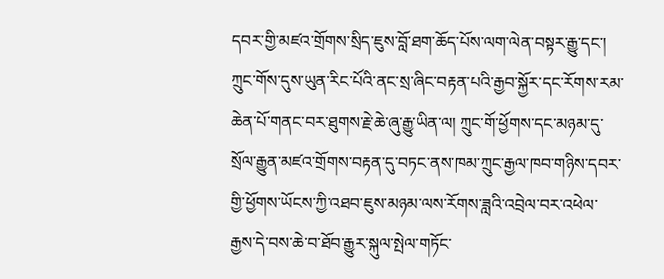དབར་གྱི་མཛའ་གྲོགས་སྲིད་ཇུས་བློ་ཐག་ཆོད་པོས་ལག་ལེན་བསྟར་རྒྱུ་དང་། ཀྲུང་གོས་དུས་ཡུན་རིང་པོའི་ནང་སྲ་ཞིང་བརྟན་པའི་རྒྱབ་སྐྱོར་དང་རོགས་རམ་ཆེན་པོ་གནང་བར་ཐུགས་རྗེ་ཆེ་ཞུ་རྒྱུ་ཡིན་ལ། ཀྲུང་གོ་ཕྱོགས་དང་མཉམ་དུ་སྲོལ་རྒྱུན་མཛའ་གྲོགས་བརྟན་དུ་བཏང་ནས་ཁམ་ཀྲུང་རྒྱལ་ཁབ་གཉིས་དབར་གྱི་ཕྱོགས་ཡོངས་ཀྱི་འཐབ་ཇུས་མཉམ་ལས་རོགས་ཟླའི་འབྲེལ་བར་འཕེལ་རྒྱས་དེ་བས་ཆེ་བ་ཐོབ་རྒྱུར་སྐུལ་སྤེལ་གཏོང་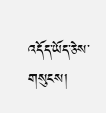འདོད་ཡོད་ཅེས་གསུངས།